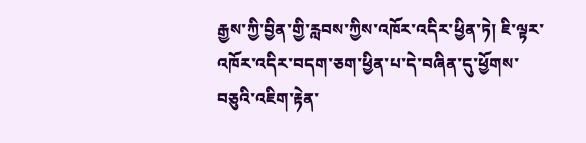རྒྱས་ཀྱི་བྱིན་གྱི་རླབས་ཀྱིས་འཁོར་འདིར་ཕྱིན་ཏེ། ཇི་ལྟར་འཁོར་འདིར་བདག་ཅག་ཕྱིན་པ་དེ་བཞིན་དུ་ཕྱོགས་བཅུའི་འཇིག་རྟེན་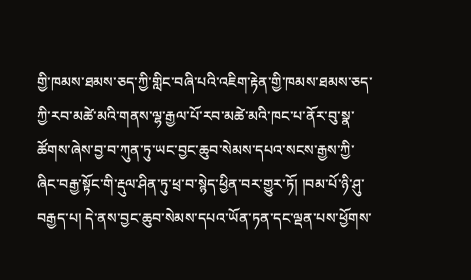གྱི་ཁམས་ཐམས་ཅད་ཀྱི་གླིང་བཞི་པའི་འཇིག་རྟེན་གྱི་ཁམས་ཐམས་ཅད་ཀྱི་རབ་མཚེ་མའི་གནས་ལྷ་རྒྱལ་པོ་རབ་མཚེ་མའི་ཁང་པ་ནོར་བུ་སྣ་ཚོགས་ཞེས་བྱ་བ་ཀུན་ཏུ་ཡང་བྱང་ཆུབ་སེམས་དཔའ་སངས་རྒྱས་ཀྱི་ཞིང་བརྒྱ་སྟོང་གི་རྡུལ་ཤིན་ཏུ་ཕྲ་བ་སྙེད་ཕྱིན་བར་གྱུར་ཏོ། །བམ་པོ་ཉི་ཤུ་བརྒྱད་པ། དེ་ནས་བྱང་ཆུབ་སེམས་དཔའ་ཡོན་ཏན་དང་ལྡན་པས་ཕྱོགས་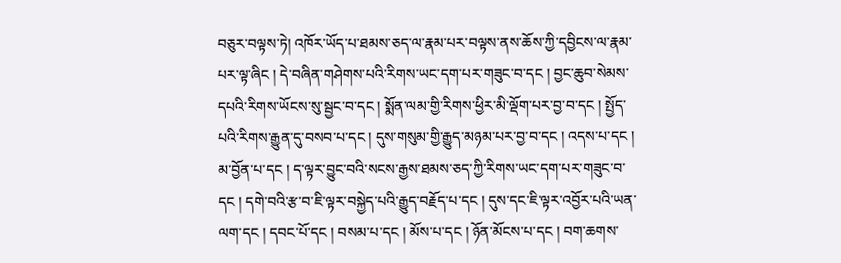བཅུར་བལྟས་ཏེ། འཁོར་ཡོད་པ་ཐམས་ཅད་ལ་རྣམ་པར་བལྟས་ནས་ཆོས་ཀྱི་དབྱིངས་ལ་རྣམ་པར་ལྟ་ཞིང ། དེ་བཞིན་གཤེགས་པའི་རིགས་ཡང་དག་པར་གཟུང་བ་དང ། བྱང་ཆུབ་སེམས་དཔའི་རིགས་ཡོངས་སུ་སྦྱང་བ་དང ། སྨོན་ལམ་གྱི་རིགས་ཕྱིར་མི་ལྡོག་པར་བྱ་བ་དང ། སྤྱོད་པའི་རིགས་རྒྱུན་དུ་བསབ་པ་དང ། དུས་གསུམ་གྱི་རྒྱུད་མཉམ་པར་བྱ་བ་དང ། འདས་པ་དང ། མ་བྱོན་པ་དང ། ད་ལྟར་བྱུང་བའི་སངས་རྒྱས་ཐམས་ཅད་ཀྱི་རིགས་ཡང་དག་པར་གཟུང་བ་དང ། དགེ་བའི་རྩ་བ་ཇི་ལྟར་བསྐྱེད་པའི་རྒྱུད་བརྗོད་པ་དང ། དུས་དང་ཇི་ལྟར་འབྱོར་པའི་ཡན་ལག་དང ། དབང་པོ་དང ། བསམ་པ་དང ། མོས་པ་དང ། ཉོན་མོངས་པ་དང ། བག་ཆགས་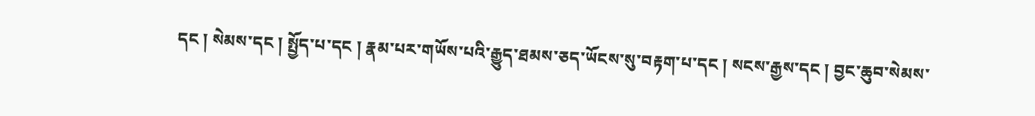དང ། སེམས་དང ། སྤྱོད་པ་དང ། རྣམ་པར་གཡོས་པའི་རྒྱུད་ཐམས་ཅད་ཡོངས་སུ་བརྟག་པ་དང ། སངས་རྒྱས་དང ། བྱང་ཆུབ་སེམས་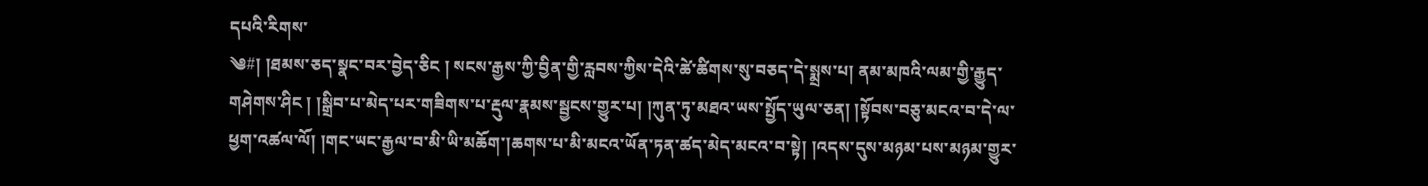དཔའི་རིགས་
༄#། །ཐམས་ཅད་སྣང་བར་བྱེད་ཅིང ། སངས་རྒྱས་ཀྱི་བྱིན་གྱི་རླབས་ཀྱིས་དེའི་ཚེ་ཚིགས་སུ་བཅད་དེ་སྨྲས་པ། ནམ་མཁའི་ལམ་གྱི་རྒྱུད་གཤེགས་ཤིང ། །སྒྲིབ་པ་མེད་པར་གཟིགས་པ་རྡུལ་རྣམས་སྦྱངས་གྱུར་པ། །ཀུན་ཏུ་མཐའ་ཡས་སྤྱོད་ཡུལ་ཅན། །སྟོབས་བཅུ་མངའ་བ་དེ་ལ་ཕྱག་འཚལ་ལོ། །གང་ཡང་རྒྱལ་བ་མི་ཡི་མཆོག་།ཆགས་པ་མི་མངའ་ཡོན་ཏན་ཚད་མེད་མངའ་བ་སྟེ། །འདས་དུས་མཉམ་པས་མཉམ་གྱུར་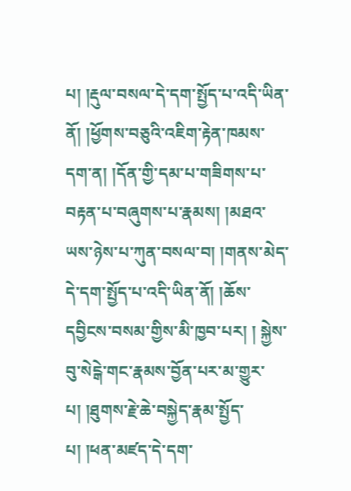པ། །རྡུལ་བསལ་དེ་དག་སྤྱོད་པ་འདི་ཡིན་ནོ། །ཕྱོགས་བཅུའི་འཇིག་རྟེན་ཁམས་དག་ན། །དོན་གྱི་དམ་པ་གཟིགས་པ་བརྟན་པ་བཞུགས་པ་རྣམས། །མཐའ་ཡས་ཉེས་པ་ཀུན་བསལ་བ། །གནས་མེད་དེ་དག་སྤྱོད་པ་འདི་ཡིན་ནོ། །ཆོས་དབྱིངས་བསམ་གྱིས་མི་ཁྱབ་པར། ། སྐྱེས་བུ་སེངྒེ་གང་རྣམས་བྱོན་པར་མ་གྱུར་པ། །ཐུགས་རྗེ་ཆེ་བསྐྱེད་རྣམ་སྤྱོད་པ། །ཕན་མཛད་དེ་དག་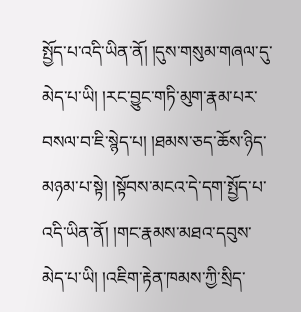སྤྱོད་པ་འདི་ཡིན་ནོ། །དུས་གསུམ་གཞལ་དུ་མེད་པ་ཡི། །རང་བྱུང་གཏི་མུག་རྣམ་པར་བསལ་བ་ཇི་སྙེད་པ། །ཐམས་ཅད་ཆོས་ཉིད་མཉམ་པ་སྟེ། །སྟོབས་མངའ་དེ་དག་སྤྱོད་པ་འདི་ཡིན་ནོ། །གང་རྣམས་མཐའ་དབུས་མེད་པ་ཡི། །འཇིག་རྟེན་ཁམས་ཀྱི་སྲིད་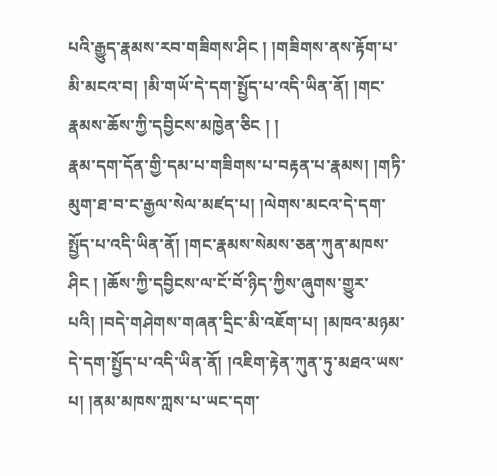པའི་རྒྱུད་རྣམས་རབ་གཟིགས་ཤིང ། །གཟིགས་ནས་རྟོག་པ་མི་མངའ་བ། །མི་གཡོ་དེ་དག་སྤྱོད་པ་འདི་ཡིན་ནོ། །གང་རྣམས་ཆོས་ཀྱི་དབྱིངས་མཁྱེན་ཅིང ། །
རྣམ་དག་དོན་གྱི་དམ་པ་གཟིགས་པ་བརྟན་པ་རྣམས། །གཏི་མུག་ཐ་བ་ང་རྒྱལ་སེལ་མཛད་པ། །ལེགས་མངའ་དེ་དག་སྤྱོད་པ་འདི་ཡིན་ནོ། །གང་རྣམས་སེམས་ཅན་ཀུན་མཁས་ཤིང ། །ཆོས་ཀྱི་དབྱིངས་ལ་ངོ་བོ་ཉིད་ཀྱིས་ཞུགས་གྱུར་པའི། །བདེ་གཤེགས་གཞན་དྲིང་མི་འཇོག་པ། །མཁའ་མཉམ་དེ་དག་སྤྱོད་པ་འདི་ཡིན་ནོ། །འཇིག་རྟེན་ཀུན་ཏུ་མཐའ་ཡས་པ། །ནམ་མཁས་ཀླས་པ་ཡང་དག་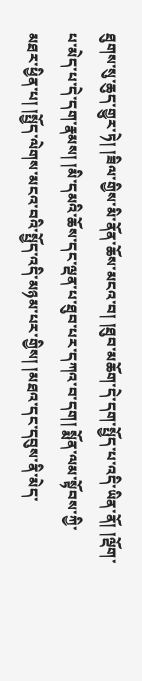ཐུགས་སུ་ཆུད་གྱུར་ཏེ། །ཟིལ་གྱིས་མི་ནོན་ཆོས་མངའ་བ། །ཐུབ་མཆོག་དེ་དག་སྤྱོད་པ་འདི་ཡིན་ནོ། །ལྡོག་པ་མེད་པ་དེ་དག་རྣམས། །མི་དམའི་ཆོས་དང་ལྡན་པ་ཐུབ་པར་དཀའ་བ་དག། སྨོན་ལམ་སྟོབས་ཀྱི་མཐར་ཕྱིན་པ། །སྤྱོད་ལེགས་མངའ་བའི་སྤྱོད་འདི་མཉམ་པར་གྱིས། །མཐའ་དང་དབུས་ནི་མེད་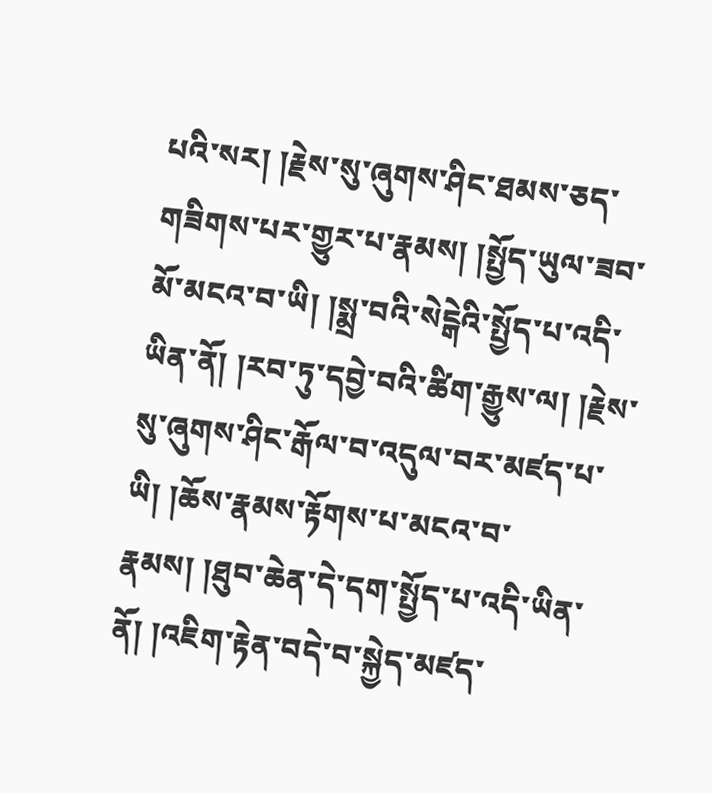པའི་སར། །རྗེས་སུ་ཞུགས་ཤིང་ཐམས་ཅད་གཟིགས་པར་གྱུར་པ་རྣམས། །སྤྱོད་ཡུལ་ཟབ་མོ་མངའ་བ་ཡི། །སྨྲ་བའི་སེངྒེའི་སྤྱོད་པ་འདི་ཡིན་ནོ། །རབ་ཏུ་དབྱེ་བའི་ཚིག་རྒྱུས་ལ། །རྗེས་སུ་ཞུགས་ཤིང་རྒོལ་བ་འདུལ་བར་མཛད་པ་ཡི། །ཆོས་རྣམས་རྟོགས་པ་མངའ་བ་རྣམས། །ཐུབ་ཆེན་དེ་དག་སྤྱོད་པ་འདི་ཡིན་ནོ། །འཇིག་རྟེན་བདེ་བ་སྐྱེད་མཛད་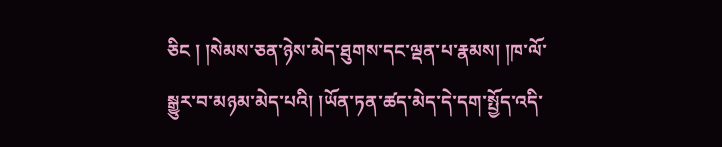ཅིང ། །སེམས་ཅན་ཉེས་མེད་ཐུགས་དང་ལྡན་པ་རྣམས། །ཁ་ལོ་སྒྱུར་བ་མཉམ་མེད་པའི། །ཡོན་ཏན་ཚད་མེད་དེ་དག་སྤྱོད་འདི་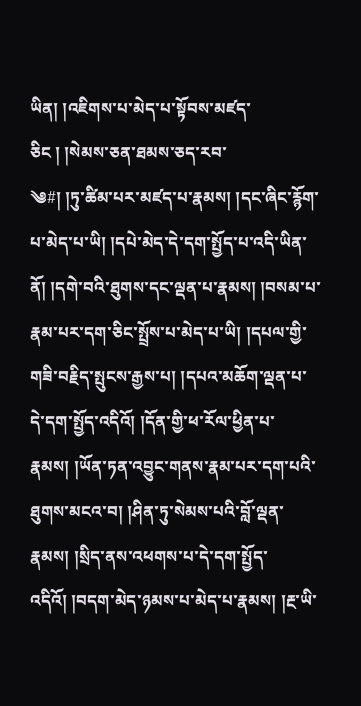ཡིན། །འཇིགས་པ་མེད་པ་སྟོབས་མཛད་ཅིང ། །སེམས་ཅན་ཐམས་ཅད་རབ་
༄#། །ཏུ་ཚིམ་པར་མཛད་པ་རྣམས། །དང་ཞིང་རྙོག་པ་མེད་པ་ཡི། །དཔེ་མེད་དེ་དག་སྤྱོད་པ་འདི་ཡིན་ནོ། །དགེ་བའི་ཐུགས་དང་ལྡན་པ་རྣམས། །བསམ་པ་རྣམ་པར་དག་ཅིང་སྤྲོས་པ་མེད་པ་ཡི། །དཔལ་གྱི་གཟི་བརྗིད་སྤུངས་རྒྱས་པ། །དཔའ་མཆོག་ལྡན་པ་དེ་དག་སྤྱོད་འདིའོ། །དོན་གྱི་ཕ་རོལ་ཕྱིན་པ་རྣམས། །ཡོན་ཏན་འབྱུང་གནས་རྣམ་པར་དག་པའི་ཐུགས་མངའ་བ། །ཤིན་ཏུ་སེམས་པའི་བློ་ལྡན་རྣམས། །སྲིད་ནས་འཕགས་པ་དེ་དག་སྤྱོད་འདིའོ། །བདག་མེད་ཉམས་པ་མེད་པ་རྣམས། །རྔ་ཡི་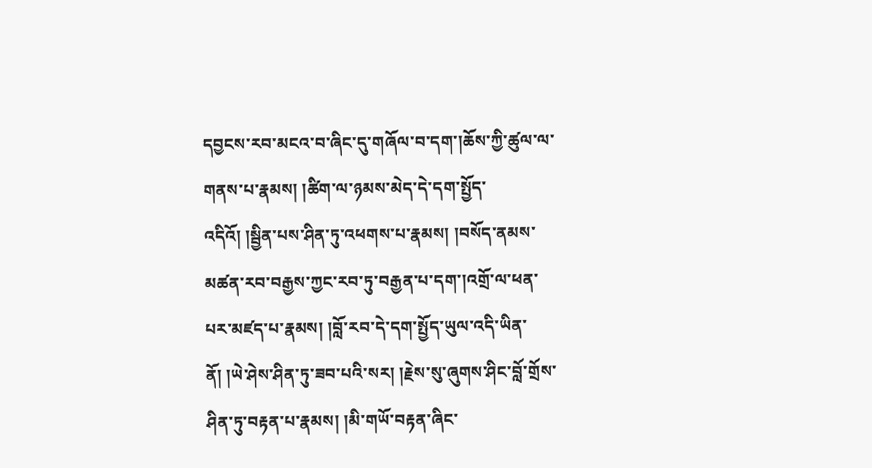དབྱངས་རབ་མངའ་བ་ཞིང་དུ་གཞོལ་བ་དག་།ཆོས་ཀྱི་ཚུལ་ལ་གནས་པ་རྣམས། །ཚིག་ལ་ཉམས་མེད་དེ་དག་སྤྱོད་འདིའོ། །སྦྱིན་པས་ཤིན་ཏུ་འཕགས་པ་རྣམས། །བསོད་ནམས་མཚན་རབ་བརྒྱས་ཀྱང་རབ་ཏུ་བརྒྱན་པ་དག་།འགྲོ་ལ་ཕན་པར་མཛད་པ་རྣམས། །བློ་རབ་དེ་དག་སྤྱོད་ཡུལ་འདི་ཡིན་ནོ། །ཡེ་ཤེས་ཤིན་ཏུ་ཟབ་པའི་སར། །རྗེས་སུ་ཞུགས་ཤིང་བློ་གྲོས་ཤིན་ཏུ་བརྟན་པ་རྣམས། །མི་གཡོ་བརྟན་ཞིང་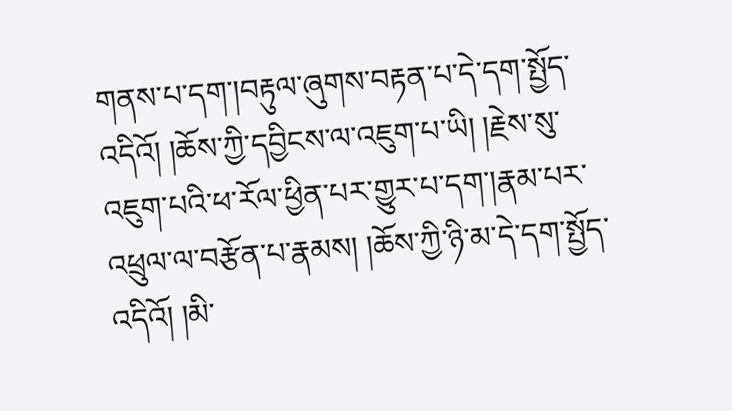གནས་པ་དག་།བརྟུལ་ཞུགས་བརྟན་པ་དེ་དག་སྤྱོད་འདིའོ། །ཆོས་ཀྱི་དབྱིངས་ལ་འཇུག་པ་ཡི། །རྗེས་སུ་འཇུག་པའི་ཕ་རོལ་ཕྱིན་པར་གྱུར་པ་དག་།རྣམ་པར་འཕྲུལ་ལ་བརྩོན་པ་རྣམས། །ཆོས་ཀྱི་ཉི་མ་དེ་དག་སྤྱོད་འདིའོ། །མི་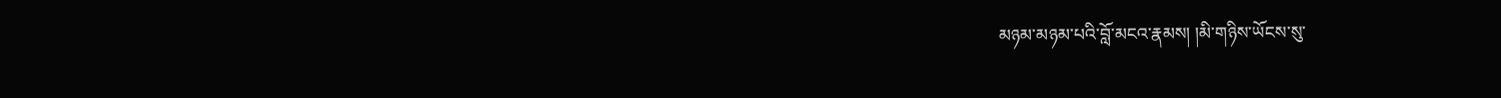མཉམ་མཉམ་པའི་བློ་མངའ་རྣམས། །མི་གཉིས་ཡོངས་སུ་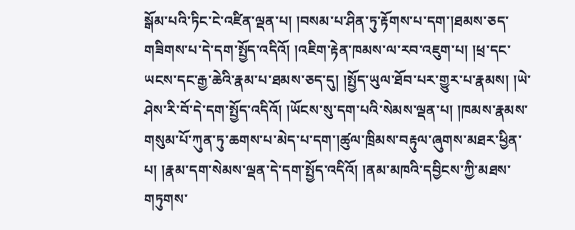སྒོམ་པའི་ཏིང་ངེ་འཛིན་ལྡན་པ། །བསམ་པ་ཤིན་ཏུ་རྟོགས་པ་དག་།ཐམས་ཅད་གཟིགས་པ་དེ་དག་སྤྱོད་འདིའོ། །འཇིག་རྟེན་ཁམས་ལ་རབ་འཇུག་པ། །ཕྲ་དང་ཡངས་དང་རྒྱ་ཆེའི་རྣམ་པ་ཐམས་ཅད་དུ། །སྤྱོད་ཡུལ་ཐོབ་པར་གྱུར་པ་རྣམས། །ཡེ་ཤེས་རི་བོ་དེ་དག་སྤྱོད་འདིའོ། །ཡོངས་སུ་དག་པའི་སེམས་ལྡན་པ། །ཁམས་རྣམས་གསུམ་པོ་ཀུན་ཏུ་ཆགས་པ་མེད་པ་དག་།ཚུལ་ཁྲིམས་བརྟུལ་ཞུགས་མཐར་ཕྱིན་པ། །རྣམ་དག་སེམས་ལྡན་དེ་དག་སྤྱོད་འདིའོ། །ནམ་མཁའི་དབྱིངས་ཀྱི་མཐས་གཏུགས་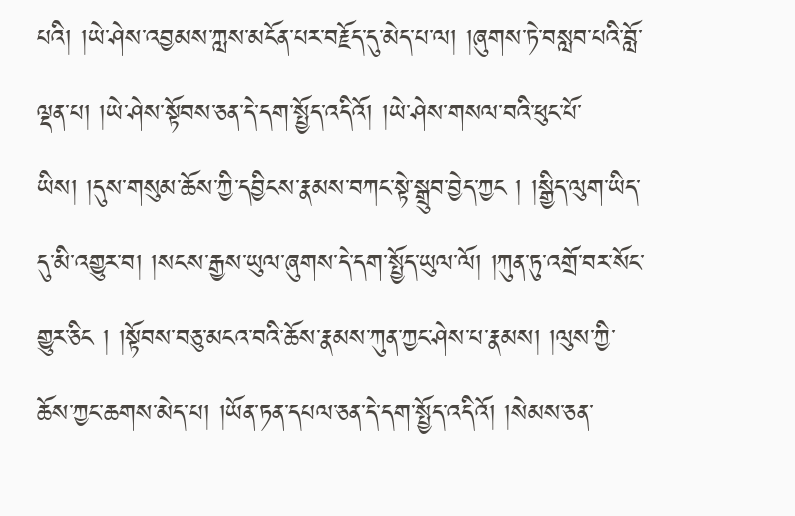པའི། །ཡེ་ཤེས་འབྱམས་ཀླས་མངོན་པར་བརྗོད་དུ་མེད་པ་ལ། །ཞུགས་ཏེ་བསླབ་པའི་བློ་ལྡན་པ། །ཡེ་ཤེས་སྟོབས་ཅན་དེ་དག་སྤྱོད་འདིའོ། །ཡེ་ཤེས་གསལ་བའི་ཕུང་པོ་ཡིས། །དུས་གསུམ་ཆོས་ཀྱི་དབྱིངས་རྣམས་བཀང་སྟེ་སྒྲུབ་བྱེད་ཀྱང ། །སྒྱིད་ལུག་ཡིད་དུ་མི་འགྱུར་བ། །སངས་རྒྱས་ཡུལ་ཞུགས་དེ་དག་སྤྱོད་ཡུལ་ལོ། །ཀུན་ཏུ་འགྲོ་བར་སོང་གྱུར་ཅིང ། །སྟོབས་བཅུ་མངའ་བའི་ཆོས་རྣམས་ཀུན་ཀྱང་ཤེས་པ་རྣམས། །ལུས་ཀྱི་ཆོས་ཀྱང་ཆགས་མེད་པ། །ཡོན་ཏན་དཔལ་ཅན་དེ་དག་སྤྱོད་འདིའོ། །སེམས་ཅན་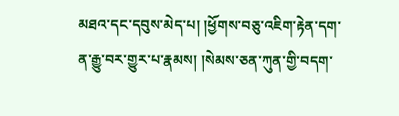མཐའ་དང་དབུས་མེད་པ། །ཕྱོགས་བཅུ་འཇིག་རྟེན་དག་ན་རྒྱུ་བར་གྱུར་པ་རྣམས། །སེམས་ཅན་ཀུན་གྱི་བདག་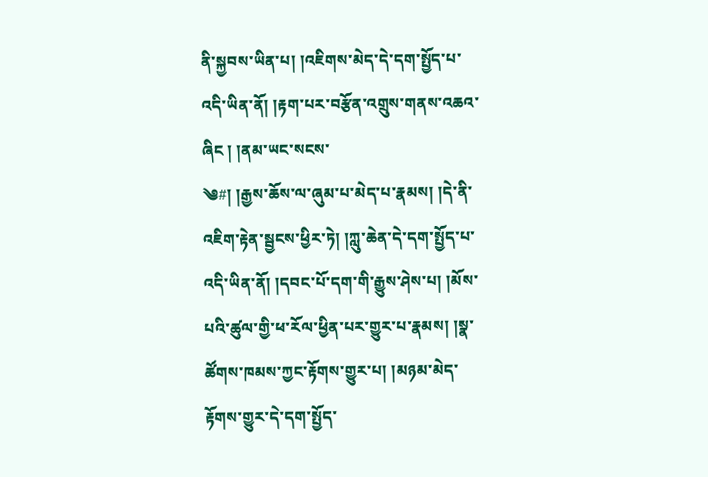ནི་སྐྱབས་ཡིན་པ། །འཇིགས་མེད་དེ་དག་སྤྱོད་པ་འདི་ཡིན་ནོ། །རྟག་པར་བརྩོན་འགྲུས་གནས་འཆའ་ཞིང ། །ནམ་ཡང་སངས་
༄#། །རྒྱས་ཆོས་ལ་ཞུམ་པ་མེད་པ་རྣམས། །དེ་ནི་འཇིག་རྟེན་སྦྱངས་ཕྱིར་ཏེ། །ཀླུ་ཆེན་དེ་དག་སྤྱོད་པ་འདི་ཡིན་ནོ། །དབང་པོ་དག་གི་རྒྱུས་ཤེས་པ། །མོས་པའི་ཚུལ་གྱི་ཕ་རོལ་ཕྱིན་པར་གྱུར་པ་རྣམས། །སྣ་ཚོགས་ཁམས་ཀྱང་རྟོགས་གྱུར་པ། །མཉམ་མེད་རྟོགས་གྱུར་དེ་དག་སྤྱོད་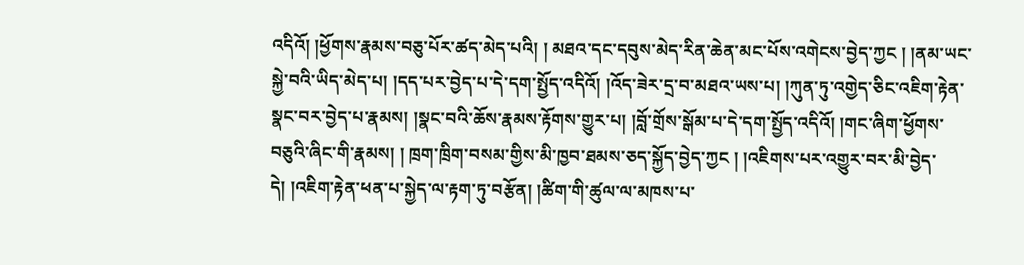འདིའོ། །ཕྱོགས་རྣམས་བཅུ་པོར་ཚད་མེད་པའི། ། མཐའ་དང་དབུས་མེད་རིན་ཆེན་མང་པོས་འགེངས་བྱེད་ཀྱང ། །ནམ་ཡང་སྐྱེ་བའི་ཡིད་མེད་པ། །དད་པར་བྱེད་པ་དེ་དག་སྤྱོད་འདིའོ། །འོད་ཟེར་དྲ་བ་མཐའ་ཡས་པ། །ཀུན་ཏུ་འགྱེད་ཅིང་འཇིག་རྟེན་སྣང་བར་བྱེད་པ་རྣམས། །སྣང་བའི་ཆོས་རྣམས་རྟོགས་གྱུར་པ། །བློ་གྲོས་སྒོམ་པ་དེ་དག་སྤྱོད་འདིའོ། །གང་ཞིག་ཕྱོགས་བཅུའི་ཞིང་གི་རྣམས། ། ཁྲག་ཁྲིག་བསམ་གྱིས་མི་ཁྱབ་ཐམས་ཅད་སྐྱོད་བྱེད་ཀྱང ། །འཇིགས་པར་འགྱུར་བར་མི་བྱེད་དེ། །འཇིག་རྟེན་ཕན་པ་སྐྱེད་ལ་རྟག་ཏུ་བརྩོན། །ཚིག་གི་ཚུལ་ལ་མཁས་པ་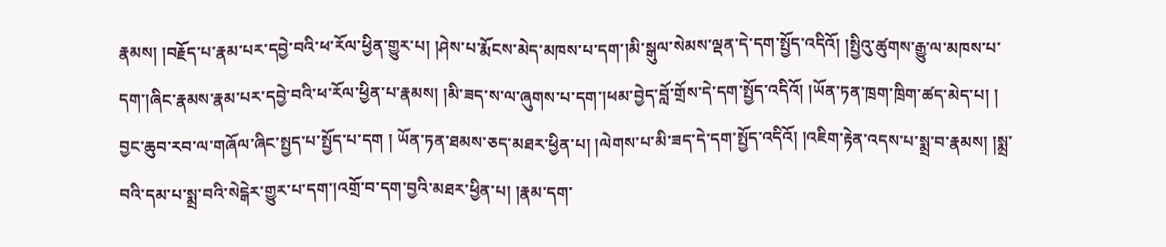རྣམས། །བརྗོད་པ་རྣམ་པར་དབྱེ་བའི་ཕ་རོལ་ཕྱིན་གྱུར་པ། །ཤེས་པ་རྨོངས་མེད་མཁས་པ་དག་།མི་སྒུལ་སེམས་ལྡན་དེ་དག་སྤྱོད་འདིའོ། །སྤྱིའུ་ཚུགས་རྒྱུ་ལ་མཁས་པ་དག་།ཞིང་རྣམས་རྣམ་པར་དབྱེ་བའི་ཕ་རོལ་ཕྱིན་པ་རྣམས། །མི་ཟད་ས་ལ་ཞུགས་པ་དག་།ཕམ་བྱེད་བློ་གྲོས་དེ་དག་སྤྱོད་འདིའོ། །ཡོན་ཏན་ཁྲག་ཁྲིག་ཚད་མེད་པ། །
བྱང་ཆུབ་རབ་ལ་གཞོལ་ཞིང་སྤྱད་པ་སྤྱོད་པ་དག ། ཡོན་ཏན་ཐམས་ཅད་མཐར་ཕྱིན་པ། །ལེགས་པ་མི་ཟད་དེ་དག་སྤྱོད་འདིའོ། །འཇིག་རྟེན་འདས་པ་སྨྲ་བ་རྣམས། །སྨྲ་བའི་དམ་པ་སྨྲ་བའི་སེངྒེར་གྱུར་པ་དག་།འགྲོ་བ་དག་བྱའི་མཐར་ཕྱིན་པ། །རྣམ་དག་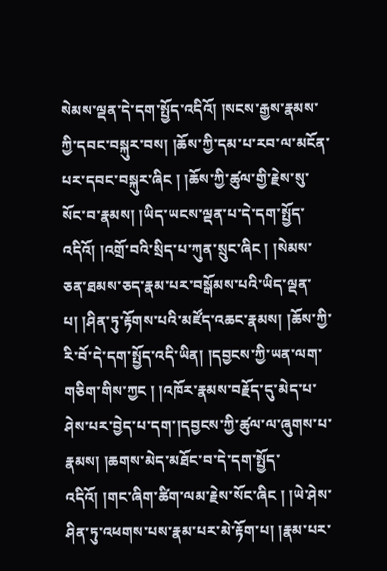སེམས་ལྡན་དེ་དག་སྤྱོད་འདིའོ། །སངས་རྒྱས་རྣམས་ཀྱི་དབང་བསྐུར་བས། །ཆོས་ཀྱི་དམ་པ་རབ་ལ་མངོན་པར་དབང་བསྐུར་ཞིང ། །ཆོས་ཀྱི་ཚུལ་གྱི་རྗེས་སུ་སོང་བ་རྣམས། །ཡིད་ཡངས་ལྡན་པ་དེ་དག་སྤྱོད་འདིའོ། །འགྲོ་བའི་སྲིད་པ་ཀུན་སྲུང་ཞིང ། །སེམས་ཅན་ཐམས་ཅད་རྣམ་པར་བསྒོམས་པའི་ཡིད་ལྡན་པ། །ཤིན་ཏུ་རྟོགས་པའི་མཛོད་འཆང་རྣམས། །ཆོས་ཀྱི་རི་བོ་དེ་དག་སྤྱོད་འདི་ཡིན། །དབྱངས་ཀྱི་ཡན་ལག་གཅིག་གིས་ཀྱང ། །འཁོར་རྣམས་བརྗོད་དུ་མེད་པ་ཤེས་པར་བྱེད་པ་དག་།དབྱངས་ཀྱི་ཚུལ་ལ་ཞུགས་པ་རྣམས། །ཆགས་མེད་མཐོང་བ་དེ་དག་སྤྱོད་འདིའོ། །གང་ཞིག་ཚིག་ལམ་རྗེས་སོང་ཞིང ། །ཡེ་ཤེས་ཤིན་ཏུ་འཕགས་པས་རྣམ་པར་མེ་རྟོག་པ། །རྣམ་པར་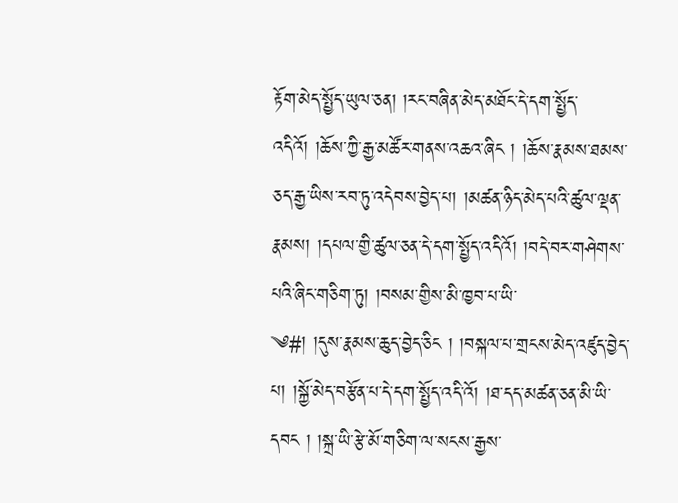རྟོག་མེད་སྤྱོད་ཡུལ་ཅན། །རང་བཞིན་མེད་མཐོང་དེ་དག་སྤྱོད་འདིའོ། །ཆོས་ཀྱི་རྒྱ་མཚོར་གནས་འཆའ་ཞིང ། །ཆོས་རྣམས་ཐམས་ཅད་རྒྱ་ཡིས་རབ་ཏུ་འདེབས་བྱེད་པ། །མཚན་ཉིད་མེད་པའི་ཚུལ་ལྡན་རྣམས། །དཔལ་གྱི་ཚུལ་ཅན་དེ་དག་སྤྱོད་འདིའོ། །བདེ་བར་གཤེགས་པའི་ཞིང་གཅིག་ཏུ། །བསམ་གྱིས་མི་ཁྱབ་པ་ཡི་
༄#། །དུས་རྣམས་ཆུད་བྱེད་ཅིང ། །བསྐལ་པ་གྲངས་མེད་འཛུད་བྱེད་པ། །སྐྱོ་མེད་བརྩོན་པ་དེ་དག་སྤྱོད་འདི་འོ། །ཐ་དད་མཚན་ཅན་མི་ཡི་དབང ། །སྐྲ་ཡི་རྩེ་མོ་གཅིག་ལ་སངས་རྒྱས་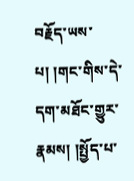བརྗོད་ཡས་པ། །གང་གིས་དེ་དག་མཐོང་གྱུར་རྣམས། །སྤྱོད་པ་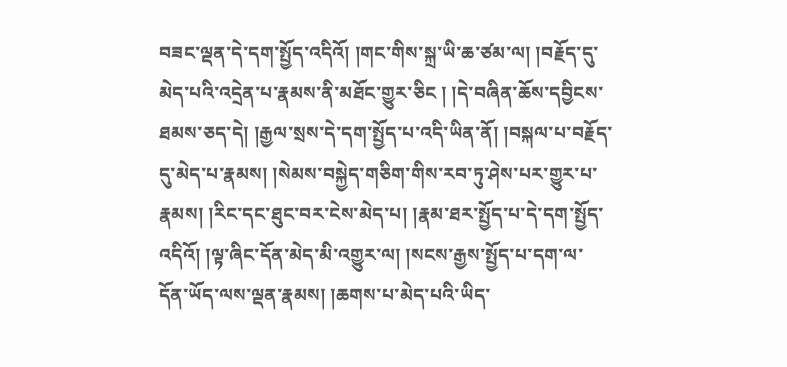བཟང་ལྡན་དེ་དག་སྤྱོད་འདིའོ། །གང་གིས་སྐྲ་ཡི་ཆ་ཙམ་ལ། །བརྗོད་དུ་མེད་པའི་འདྲེན་པ་རྣམས་ནི་མཐོང་གྱུར་ཅིང ། །དེ་བཞིན་ཆོས་དབྱིངས་ཐམས་ཅད་དེ། །རྒྱལ་སྲས་དེ་དག་སྤྱོད་པ་འདི་ཡིན་ནོ། །བསྐལ་པ་བརྗོད་དུ་མེད་པ་རྣམས། །སེམས་བསྐྱེད་གཅིག་གིས་རབ་ཏུ་ཤེས་པར་གྱུར་པ་རྣམས། །རིང་དང་ཐུང་བར་ངེས་མེད་པ། །རྣམ་ཐར་སྤྱོད་པ་དེ་དག་སྤྱོད་འདིའོ། །ལྟ་ཞིང་དོན་མེད་མི་འགྱུར་ལ། །སངས་རྒྱས་སྤྱོད་པ་དག་ལ་དོན་ཡོད་ལས་ལྡན་རྣམས། །ཆགས་པ་མེད་པའི་ཡིད་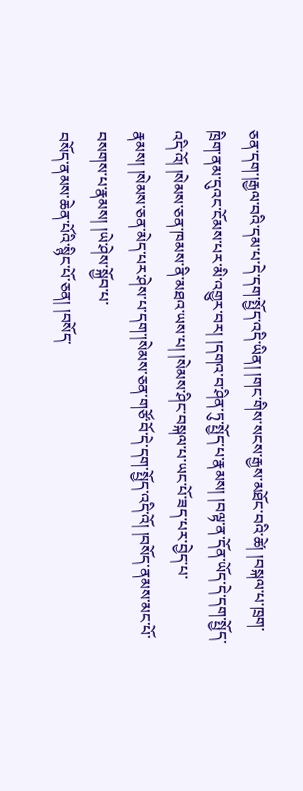ཅན་དག་།རྒྱལ་བའི་དམ་པ་དེ་དག་སྤྱོད་འདི་ཡིན། །གང་གིས་སངས་རྒྱས་མཐོང་བའི་ཚེ། །བསྐལ་པ་ཁྲག་ཁྲིག་ནམ་དུའང་ངོམས་པར་མི་འགྱུར་བར། །དགའ་བ་ཤིན་ཏུ་སྤྱོད་པ་རྣམས། །བལྟ་ན་དོན་ཡོད་དེ་དག་སྤྱོད་འདི་འོ། །སེམས་ཅན་ཁམས་ནི་མཐའ་ཡས་པ། །སེམས་ཤིང་བསྐལ་པ་ཡང་པོ་ཟད་པར་བྱེད་པ་རྣམས། །སེམས་ཅན་མེད་པར་ཤེས་པ་དག་།སེམས་ཅན་གཙོ་བོ་དེ་དག་སྤྱོད་འདི་འོ། །བསོད་ནམས་མང་པོ་བསགས་པ་རྣམས། །ཡེ་ཤེས་སྐྱོབ་པ་
བསོད་ནམས་ཆེན་པོའི་སྙིང་པོ་ཅན། །བསོད་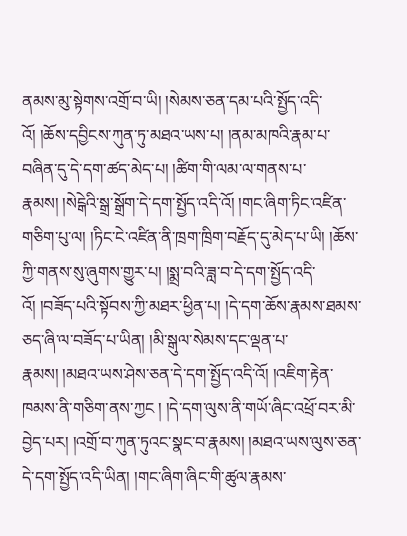ནམས་མུ་སྟེགས་འགྲོ་བ་ཡི། །སེམས་ཅན་དམ་པའི་སྤྱོད་འདི་འོ། །ཆོས་དབྱིངས་ཀུན་ཏུ་མཐའ་ཡས་པ། །ནམ་མཁའི་རྣམ་པ་བཞིན་དུ་དེ་དག་ཚད་མེད་པ། །ཚིག་གི་ལམ་ལ་གནས་པ་རྣམས། །སེངྒེའི་སྒྲ་སྒྲོག་དེ་དག་སྤྱོད་འདི་འོ། །གང་ཞིག་ཏིང་འཛིན་གཅིག་པུ་ལ། །ཏིང་ངེ་འཛིན་ནི་ཁྲག་ཁྲིག་བརྗོད་དུ་མེད་པ་ཡི། །ཆོས་ཀྱི་གནས་སུ་ཞུགས་གྱུར་པ། །སྨྲ་བའི་ཟླ་བ་དེ་དག་སྤྱོད་འདི་འོ། །བཟོད་པའི་སྟོབས་ཀྱི་མཐར་ཕྱིན་པ། །དེ་དག་ཆོས་རྣམས་ཐམས་ཅད་ཞི་ལ་བཟོད་པ་ཡིན། །མི་སྒུལ་སེམས་དང་ལྡན་པ་རྣམས། །མཐའ་ཡས་ཤེས་ཅན་དེ་དག་སྤྱོད་འདི་འོ། །འཇིག་རྟེན་ཁམས་ནི་གཅིག་ནས་ཀྱང ། །དེ་དག་ལུས་ནི་གཡོ་ཞིང་འཕྲོ་བར་མི་བྱེད་པར། །འགྲོ་བ་ཀུན་ཏུའང་སྣང་བ་རྣམས། །མཐའ་ཡས་ལུས་ཅན་དེ་དག་སྤྱོད་འདི་ཡིན། །གང་ཞིག་ཞིང་གི་ཚུལ་རྣམས་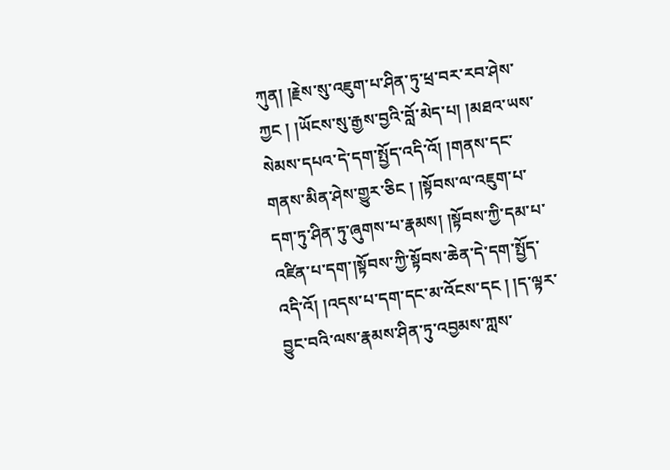ཀུན། །རྗེས་སུ་འཇུག་པ་ཤིན་ཏུ་ཕྲ་བར་རབ་ཤེས་ཀྱང ། །ཡོངས་སུ་རྒྱས་བྱའི་བློ་མེད་པ། །མཐའ་ཡས་སེམས་དཔའ་དེ་དག་སྤྱོད་འདི་འོ། །གནས་དང་གནས་མིན་ཤེས་གྱུར་ཅིང ། །སྟོབས་ལ་འཇུག་པ་དག་ཏུ་ཤིན་ཏུ་ཞུགས་པ་རྣམས། །སྟོབས་ཀྱི་དམ་པ་འཛིན་པ་དག་།སྟོབས་ཀྱི་སྟོབས་ཆེན་དེ་དག་སྤྱོད་འདི་འོ། །འདས་པ་དག་དང་མ་འོངས་དང ། །ད་ལྟར་བྱུང་བའི་ལས་རྣམས་ཤིན་ཏུ་འབྱམས་ཀླས་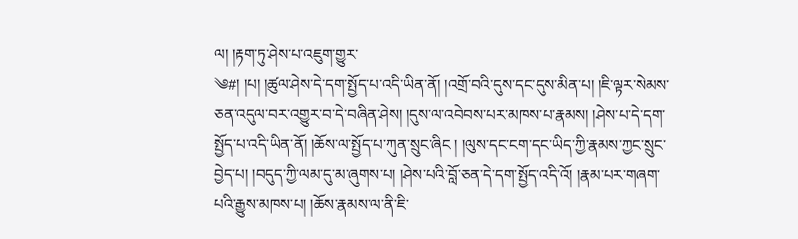ལ། །རྟག་ཏུ་ཤེས་པ་འཇུག་གྱུར་
༄#། །པ། །ཚུལ་ཤེས་དེ་དག་སྤྱོད་པ་འདི་ཡིན་ནོ། །འགྲོ་བའི་དུས་དང་དུས་མིན་པ། །ཇི་ལྟར་སེམས་ཅན་འདུལ་བར་འགྱུར་བ་དེ་བཞིན་ཤེས། །དུས་ལ་འབེབས་པར་མཁས་པ་རྣམས། །ཤེས་པ་དེ་དག་སྤྱོད་པ་འདི་ཡིན་ནོ། །ཆོས་ལ་སྤྱོད་པ་ཀུན་སྲུང་ཞིང ། །ལུས་དང་ངག་དང་ཡིད་ཀྱི་རྣམས་ཀྱང་སྲུང་བྱེད་པ། །བདུད་ཀྱི་ལམ་དུ་མ་ཞུགས་པ། །ཤེས་པའི་བློ་ཅན་དེ་དག་སྤྱོད་འདི་འོ། །རྣམ་པར་གཞག་པའི་རྒྱུས་མཁས་པ། །ཆོས་རྣམས་ལ་ནི་ཇི་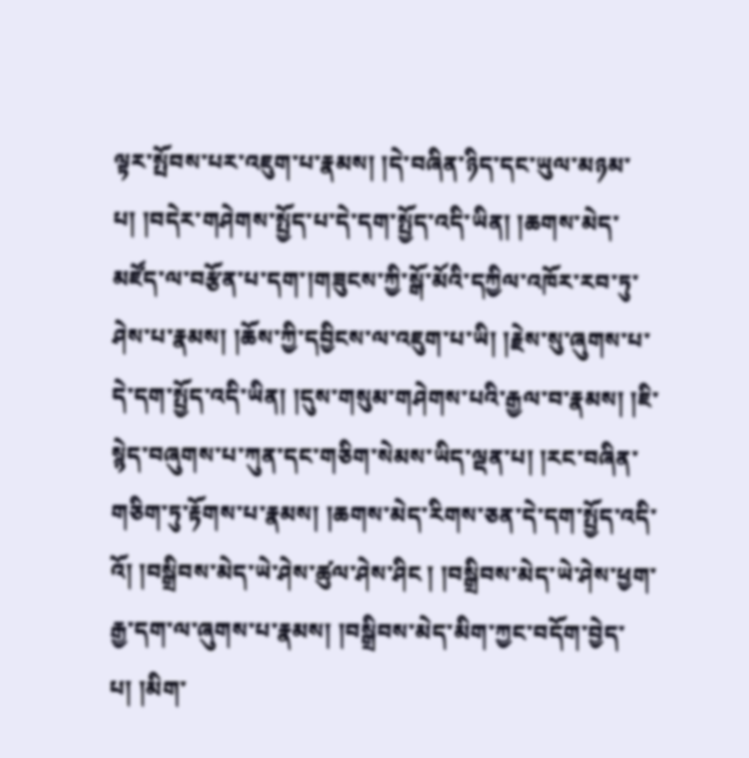ལྟར་སྤོབས་པར་འཇུག་པ་རྣམས། །དེ་བཞིན་ཉིད་དང་ཡུལ་མཉམ་པ། །བདེར་གཤེགས་སྤྱོད་པ་དེ་དག་སྤྱོད་འདི་ཡིན། །ཆགས་མེད་མཛོད་ལ་བརྩོན་པ་དག་།གཟུངས་ཀྱི་སྒོ་མོའི་དཀྱིལ་འཁོར་རབ་ཏུ་ཤེས་པ་རྣམས། །ཆོས་ཀྱི་དབྱིངས་ལ་འཇུག་པ་ཡི། །རྗེས་སུ་ཞུགས་པ་དེ་དག་སྤྱོད་འདི་ཡིན། །དུས་གསུམ་གཤེགས་པའི་རྒྱལ་བ་རྣམས། །ཇི་སྙེད་བཞུགས་པ་ཀུན་དང་གཅིག་སེམས་ཡིད་ལྡན་པ། །རང་བཞིན་གཅིག་ཏུ་རྟོགས་པ་རྣམས། །ཆགས་མེད་རིགས་ཅན་དེ་དག་སྤྱོད་འདི་འོ། །བསྒྲིབས་མེད་ཡེ་ཤེས་ཚུལ་ཤེས་ཤིང ། །བསྒྲིབས་མེད་ཡེ་ཤེས་ཕྱག་རྒྱ་དག་ལ་ཞུགས་པ་རྣམས། །བསྒྲིབས་མེད་མིག་ཀྱང་བདོག་བྱེད་པ། །མིག་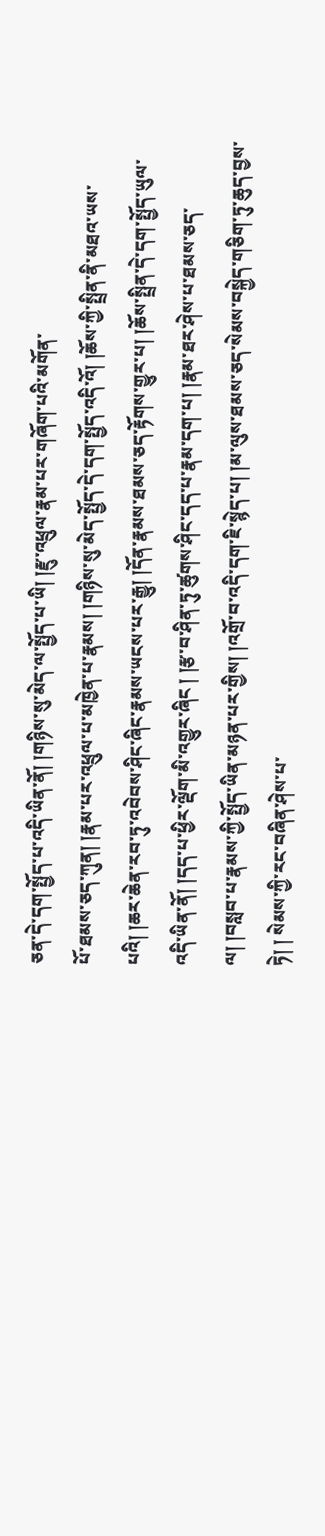ཅན་དེ་དག་སྤྱོད་པ་འདི་ཡིན་ནོ། །གཉིས་སུ་མེད་ལ་སྤྱོད་པ་ཡི། །རྫུ་འཕྲུལ་རྣམ་པར་གཞོག་པའི་མགོན་
པོ་ཐམས་ཅད་ཀུན། །རྣམ་པར་འཕྲུལ་པ་མཁྱེན་པ་རྣམས། །གཉིས་སུ་མེད་སྤྱོད་དེ་དག་སྤྱོད་འདི་འོ། །ཆོས་ཀྱི་སྤྲིན་ནི་མཐའ་ཡས་པའི། །ཆར་ཆེན་རབ་ཏུ་འབེབས་ཤིང་ཞིང་རྣམས་ཡངས་པར་རྒྱུ། །དོན་རྣམས་ཐམས་ཅད་རྟོགས་གྱུར་པ། །ཆོས་སྤྲིན་དེ་དག་སྤྱོད་ཡུལ་འདི་ཡིན་ནོ། །དད་པ་ཕྱིར་ལྡོག་མི་འགྱུར་ཞིང ། །རྩ་བ་ཤིན་ཏུ་ཚུགས་ཤིང་དད་པ་རྣམ་དག་པ། །རྣམ་ཐར་ཤེས་པ་ཐམས་ཅད་ལ། །བསླབ་པ་རྣམས་ཀྱི་སྤྱོད་ཡིན་མཉན་པར་གྱིས། །འགྲོ་བ་འདི་དག་ཇི་སྙེད་པ། །མ་ལུས་ཐམས་ཅད་སེམས་བསྐྱེད་གཅིག་ཏུ་ཆུད་བྱས་ཏེ། ། སེམས་ཀྱི་རང་བཞིན་ཤེས་པ་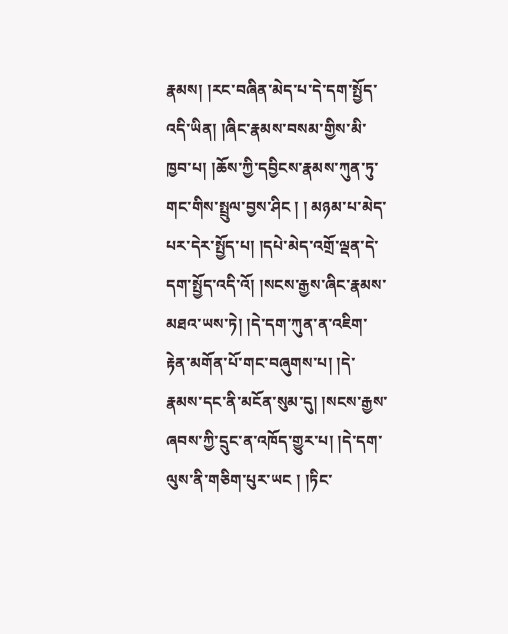རྣམས། །རང་བཞིན་མེད་པ་དེ་དག་སྤྱོད་འདི་ཡིན། །ཞིང་རྣམས་བསམ་གྱིས་མི་ཁྱབ་པ། །ཆོས་ཀྱི་དབྱིངས་རྣམས་ཀུན་ཏུ་གང་གིས་སྤྲུལ་བྱས་ཤིང ། ། མཉམ་པ་མེད་པར་དེར་སྤྱོད་པ། །དཔེ་མེད་འགྲོ་ལྡན་དེ་དག་སྤྱོད་འདི་འོ། །སངས་རྒྱས་ཞིང་རྣམས་མཐའ་ཡས་ཏེ། །དེ་དག་ཀུན་ན་འཇིག་རྟེན་མགོན་པོ་གང་བཞུགས་པ། །དེ་རྣམས་དང་ནི་མངོན་སུམ་དུ། །སངས་རྒྱས་ཞབས་ཀྱི་དྲུང་ན་འཁོད་གྱུར་པ། །དེ་དག་ལུས་ནི་གཅིག་པུར་ཡང ། །ཏིང་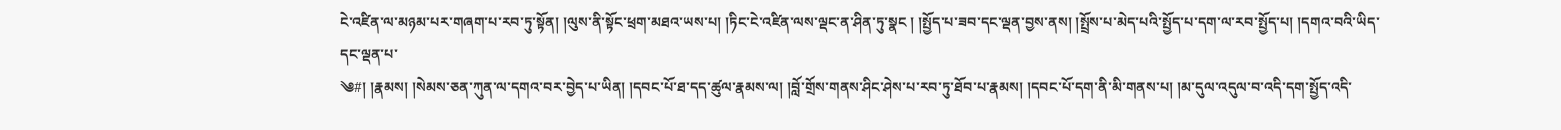ངེ་འཛིན་ལ་མཉམ་པར་གཞག་པ་རབ་ཏུ་སྟོན། །ལུས་ནི་སྟོང་ཕྲག་མཐའ་ཡས་པ། །ཏིང་ངེ་འཛིན་ལས་ལྡང་ན་ཤིན་ཏུ་སྣང ། །སྤྱོད་པ་ཟབ་དང་ལྡན་བྱས་ནས། །སྤྲོས་པ་མེད་པའི་སྤྱོད་པ་དག་ལ་རབ་སྤྱོད་པ། །དགའ་བའི་ཡིད་དང་ལྡན་པ་
༄#། །རྣམས། །སེམས་ཅན་ཀུན་ལ་དགའ་བར་བྱེད་པ་ཡིན། །དབང་པོ་ཐ་དད་ཚུལ་རྣམས་ལ། །བློ་གྲོས་གནས་ཤིང་ཤེས་པ་རབ་ཏུ་ཐོབ་པ་རྣམས། །དབང་པོ་དག་ནི་མི་གནས་པ། །མ་དུལ་འདུལ་བ་འདི་དག་སྤྱོད་འདི་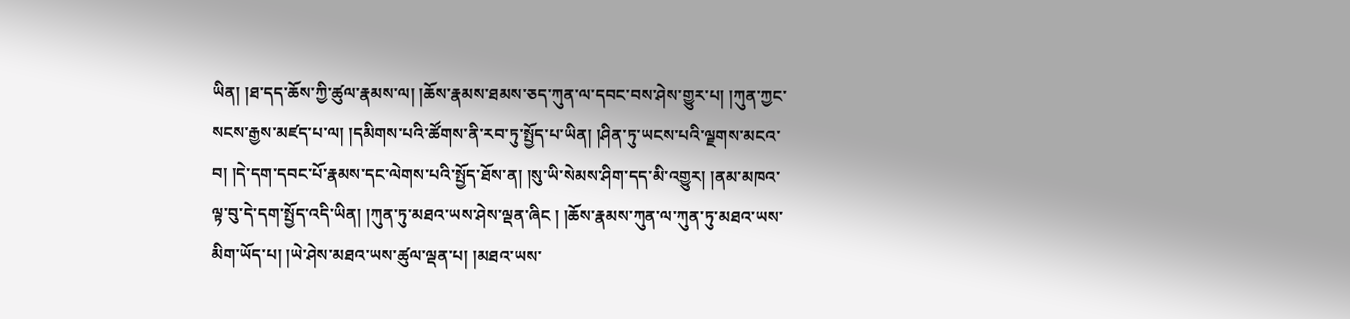ཡིན། །ཐ་དད་ཆོས་ཀྱི་ཚུལ་རྣམས་ལ། །ཆོས་རྣམས་ཐམས་ཅད་ཀུན་ལ་དབང་བས་ཤེས་གྱུར་པ། །ཀུན་ཀྱང་སངས་རྒྱས་མཛད་པ་ལ། །དམིགས་པའི་ཚོགས་ནི་རབ་ཏུ་སྤྱོད་པ་ཡིན། །ཤིན་ཏུ་ཡངས་པའི་ལྗགས་མངའ་བ། །དེ་དག་དབང་པོ་རྣམས་དང་ལེགས་པའི་སྤྱོད་ཐོས་ན། །སུ་ཡི་སེམས་ཤིག་དད་མི་འགྱུར། །ནམ་མཁའ་ལྟ་བུ་དེ་དག་སྤྱོད་འདི་ཡིན། །ཀུན་ཏུ་མཐའ་ཡས་ཤེས་ལྡན་ཞིང ། །ཆོས་རྣམས་ཀུན་ལ་ཀུན་ཏུ་མཐའ་ཡས་མིག་ཡོད་པ། །ཡེ་ཤེས་མཐའ་ཡས་ཚུལ་ལྡན་པ། །མཐའ་ཡས་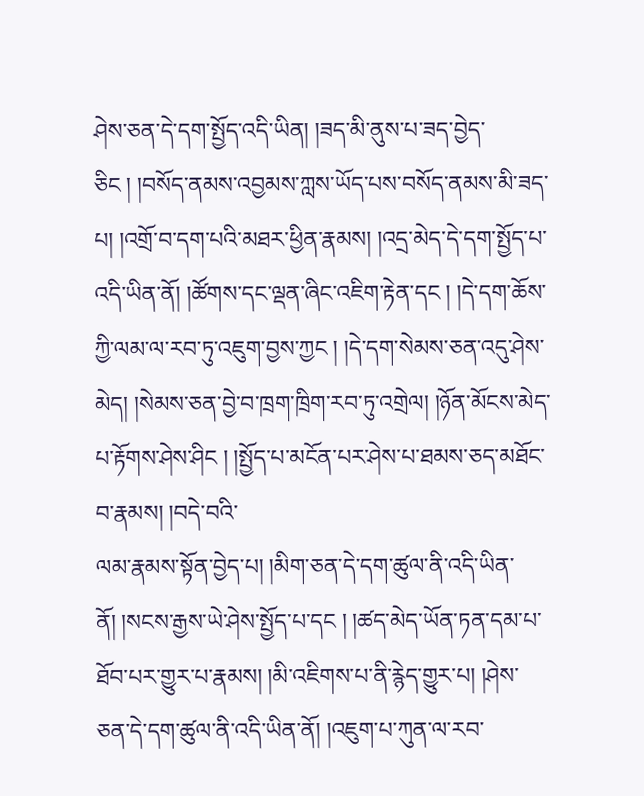ཤེས་ཅན་དེ་དག་སྤྱོད་འདི་ཡིན། །ཟད་མི་ནུས་པ་ཟད་བྱེད་ཅིང ། །བསོད་ནམས་འབྱམས་ཀླས་ཡོད་པས་བསོད་ནམས་མི་ཟད་པ། །འགྲོ་བ་དག་པའི་མཐར་ཕྱིན་རྣམས། །འདྲ་མེད་དེ་དག་སྤྱོད་པ་འདི་ཡིན་ནོ། །ཚོགས་དང་ལྡན་ཞིང་འཇིག་རྟེན་དང ། །དེ་དག་ཆོས་ཀྱི་ལམ་ལ་རབ་ཏུ་འཇུག་བྱས་ཀྱང ། །དེ་དག་སེམས་ཅན་འདུ་ཤེས་མེད། །སེམས་ཅན་བྱེ་བ་ཁྲག་ཁྲིག་རབ་ཏུ་འགྲེལ། །ཉོན་མོངས་མེད་པ་རྟོགས་ཤེས་ཤིང ། །སྤྱོད་པ་མངོན་པར་ཤེས་པ་ཐམས་ཅད་མཐོང་བ་རྣམས། །བདེ་བའི་
ལམ་རྣམས་སྟོན་བྱེད་པ། །མིག་ཅན་དེ་དག་ཚུལ་ནི་འདི་ཡིན་ནོ། །སངས་རྒྱས་ཡེ་ཤེས་སྤྱོད་པ་དང ། །ཚད་མེད་ཡོན་ཏན་དམ་པ་ཐོབ་པར་གྱུར་པ་རྣམས། །མི་འཇིགས་པ་ནི་རྙེད་གྱུར་པ། །ཤེས་ཅན་དེ་དག་ཚུལ་ནི་འདི་ཡིན་ནོ། །འཇུག་པ་ཀུན་ལ་རབ་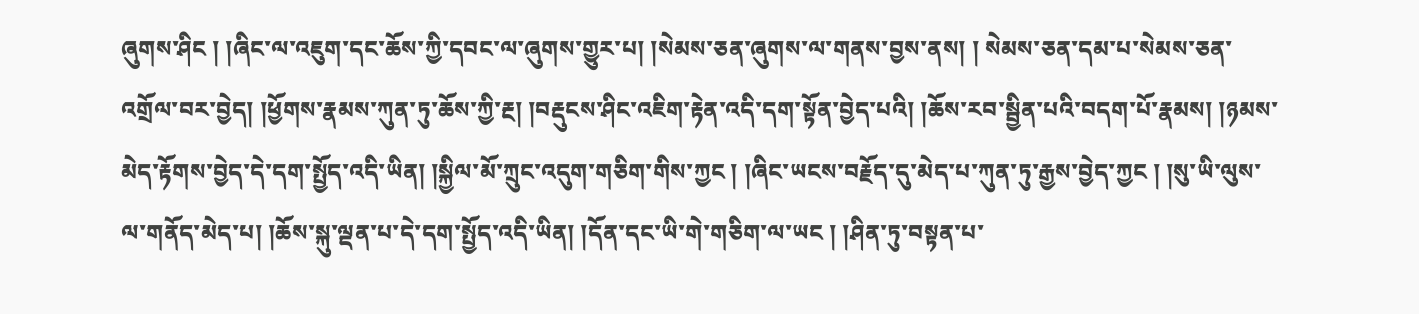ཞུགས་ཤིང ། །ཞིང་ལ་འཇུག་དང་ཆོས་ཀྱི་དབང་ལ་ཞུགས་གྱུར་པ། །སེམས་ཅན་ཞུགས་ལ་གནས་བྱས་ནས། ། སེམས་ཅན་དམ་པ་སེམས་ཅན་འགྲོལ་བར་བྱེད། །ཕྱོགས་རྣམས་ཀུན་ཏུ་ཆོས་ཀྱི་རྔ། །བརྡུངས་ཤིང་འཇིག་རྟེན་འདི་དག་སྟོན་བྱེད་པའི། །ཆོས་རབ་སྦྱིན་པའི་བདག་པོ་རྣམས། །ཉམས་མེད་རྟོགས་བྱེད་དེ་དག་སྤྱོད་འདི་ཡིན། །སྐྱིལ་མོ་ཀྲུང་འདུག་གཅིག་གིས་ཀྱང ། །ཞིང་ཡངས་བརྗོད་དུ་མེད་པ་ཀུན་ཏུ་རྒྱས་བྱེད་ཀྱང ། །སུ་ཡི་ལུས་ལ་གནོད་མེད་པ། །ཆོས་སྐུ་ལྡན་པ་དེ་དག་སྤྱོད་འདི་ཡིན། །དོན་དང་ཡི་གེ་གཅིག་ལ་ཡང ། །ཤིན་ཏུ་བསྟན་པ་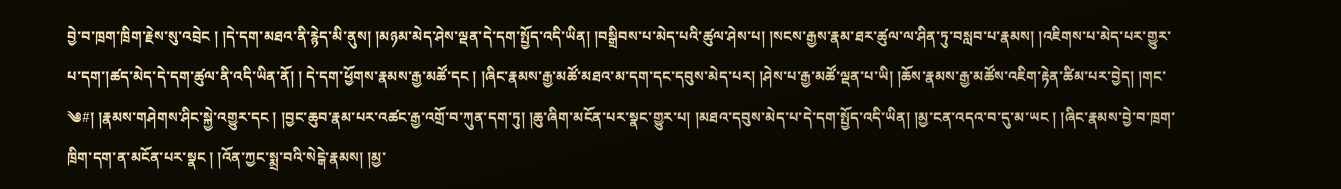བྱེ་བ་ཁྲག་ཁྲིག་རྗེས་སུ་འབྲེང ། །དེ་དག་མཐའ་ནི་རྙེད་མི་ནུས། །མཉམ་མེད་ཤེས་ལྡན་དེ་དག་སྤྱོད་འདི་ཡིན། །བསྒྲིབས་པ་མེད་པའི་ཚུལ་ཤེས་པ། །སངས་རྒྱས་རྣམ་ཐར་ཚུལ་ལ་ཤིན་ཏུ་བསླབ་པ་རྣམས། །འཇིགས་པ་མེད་པར་གྱུར་པ་དག་།ཚད་མེད་དེ་དག་ཚུལ་ནི་འདི་ཡིན་ནོ། ། དེ་དག་ཕྱོགས་རྣམས་རྒྱ་མཚོ་དང ། །ཞིང་རྣམས་རྒྱ་མཚོ་མཐའ་མ་དག་དང་དབུས་མེད་པར། །ཤེས་པ་རྒྱ་མཚོ་ལྡན་པ་ཡི། །ཆོས་རྣམས་རྒྱ་མཚོས་འཇིག་རྟེན་ཚིམ་པར་བྱེད། །གང་
༄#། །རྣམས་གཤེགས་ཤིང་སྐྱེ་འགྱུར་དང ། །བྱང་ཆུབ་རྣམ་པར་འཚང་རྒྱ་འགྲོ་བ་ཀུན་དག་ཏུ། །ཆུ་ཞིག་མངོན་པར་སྣང་གྱུར་པ། །མཐའ་དབུས་མེད་པ་དེ་དག་སྤྱོད་འདི་ཡིན། །མྱ་ངན་འདའ་བ་དུ་མ་ཡང ། །ཞིང་རྣམས་བྱེ་བ་ཁྲག་ཁྲིག་དག་ན་མངོན་པར་སྣང ། །འོན་ཀྱང་སྨྲ་བའི་སེངྒེ་རྣམས། །མྱ་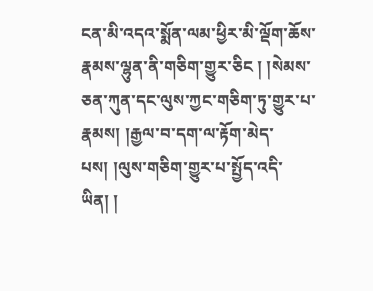ངན་མི་འདའ་སྨོན་ལམ་ཕྱིར་མི་ལྡོག་ཆོས་རྣམས་ལྷུན་ནི་གཅིག་གྱུར་ཅིང ། །སེམས་ཅན་ཀུན་དང་ལུས་ཀྱང་གཅིག་ཏུ་གྱུར་པ་རྣམས། །རྒྱལ་བ་དག་ལ་རྟོག་མེད་པས། །ལུས་གཅིག་གྱུར་པ་སྤྱོད་འདི་ཡིན། །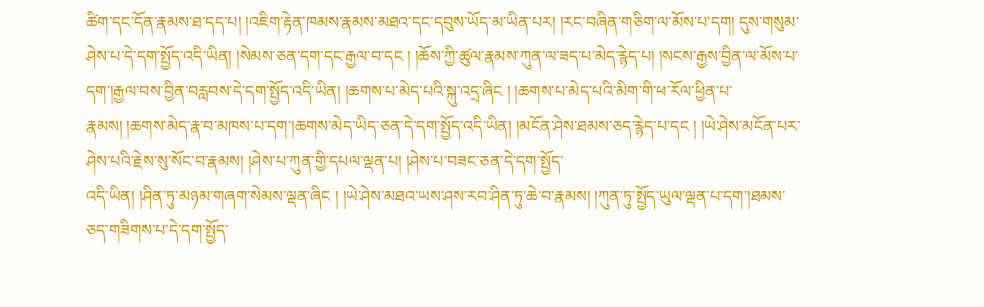ཚིག་དང་དོན་རྣམས་ཐ་དད་པ། །འཇིག་རྟེན་ཁམས་རྣམས་མཐའ་དང་དབུས་ཡོད་མ་ཡིན་པར། །རང་བཞིན་གཅིག་ལ་མོས་པ་དག། དུས་གསུམ་ཤེས་པ་དེ་དག་སྤྱོད་འདི་ཡིན། །སེམས་ཅན་དག་དང་རྒྱལ་བ་དང ། །ཆོས་ཀྱི་ཚུལ་རྣམས་ཀུན་ལ་ཟད་པ་མེད་རྙེད་པ། །སངས་རྒྱས་བྱིན་ལ་མོས་པ་དག་།རྒྱལ་བས་བྱིན་བརླབས་དེ་དག་སྤྱོད་འདི་ཡིན། །ཆགས་པ་མེད་པའི་སྐུ་འདྲ་ཞིང ། །ཆགས་པ་མེད་པའི་མིག་གི་ཕ་རོལ་ཕྱིན་པ་རྣམས། །ཆགས་མེད་རྣ་བ་མཁས་པ་དག་།ཆགས་མེད་ཡིད་ཅན་དེ་དག་སྤྱོད་འདི་ཡིན། །མངོན་ཤེས་ཐམས་ཅད་རྙེད་པ་དང ། །ཡེ་ཤེས་མངོན་པར་ཤེས་པའི་རྗེས་སུ་སོང་བ་རྣམས། །ཤེས་པ་ཀུན་གྱི་དཔལ་ལྡན་པ། །ཤེས་པ་བཟང་ཅན་དེ་དག་སྤྱོད་
འདི་ཡིན། །ཤིན་ཏུ་མཉམ་གཞག་སེམས་ལྡན་ཞིང ། །ཡེ་ཤེས་མཐའ་ཡས་ཤས་རབ་ཤིན་ཏུ་ཆེ་བ་རྣམས། །ཀུན་ཏུ་སྤྱོད་ཡུལ་ལྡན་པ་དག་།ཐམས་ཅད་གཟིགས་པ་དེ་དག་སྤྱོད་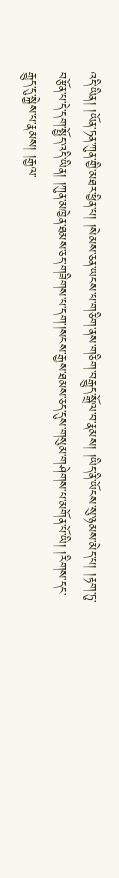འདི་ཡིན། །ཡོན་ཏན་ཀུན་གྱི་མཐར་ཕྱིན་པ། །སེམས་ཅན་ཡངས་པ་གཅིག་ནས་གཅིག་བརྒྱུད་སྒྲོལ་བ་རྣམས། །ཡིད་ནི་ཡོངས་སུ་ཉམས་མེད་པ། །རྟག་ཏུ་བརྩོན་པ་དེ་དག་སྤྱོད་འདི་ཡིན། །ཀུན་མཁྱེན་ཐམས་ཅད་གཟིགས་པ་དག་།སངས་རྒྱས་ཐམས་ཅད་དུས་གསུམ་གཤེགས་པ་མགོན་པོ་ཡི། །རིགས་དང་རྒྱུད་དུ་སྐྱེས་པ་རྣམས། །རྒྱལ་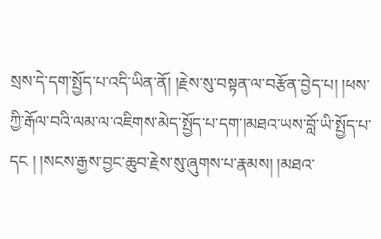སྲས་དེ་དག་སྤྱོད་པ་འདི་ཡིན་ནོ། །རྗེས་སུ་བསྟན་ལ་བརྩོན་བྱེད་པ། །ཕས་ཀྱི་རྒོལ་བའི་ལམ་ལ་འཇིགས་མེད་སྤྱོད་པ་དག་།མཐའ་ཡས་བློ་ཡི་སྤྱོད་པ་དང ། །སངས་རྒྱས་བྱང་ཆུབ་རྗེས་སུ་ཞུགས་པ་རྣམས། །མཐའ་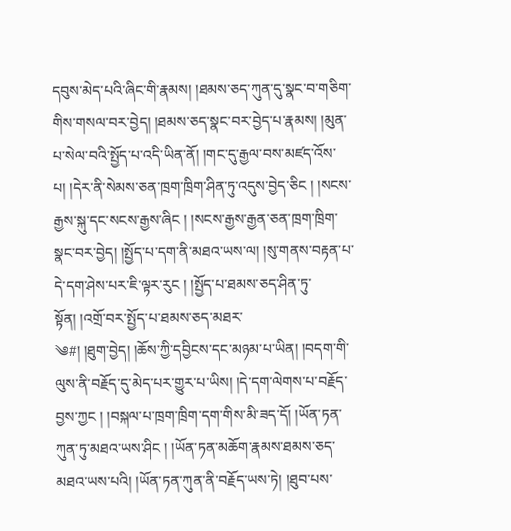དབུས་མེད་པའི་ཞིང་གི་རྣམས། །ཐམས་ཅད་ཀུན་དུ་སྣང་བ་གཅིག་གིས་གསལ་བར་བྱེད། །ཐམས་ཅད་སྣང་བར་བྱེད་པ་རྣམས། །མུན་པ་སེལ་བའི་སྤྱོད་པ་འདི་ཡིན་ནོ། །གང་དུ་རྒྱལ་བས་མཛད་འོས་པ། །དེར་ནི་སེམས་ཅན་ཁྲག་ཁྲིག་ཤིན་ཏུ་འདུས་བྱེད་ཅིང ། །སངས་རྒྱས་སྐུ་དང་སངས་རྒྱས་ཞིང ། །སངས་རྒྱས་རྒྱན་ཅན་ཁྲག་ཁྲིག་སྣང་བར་བྱེད། །སྤྱོད་པ་དག་ནི་མཐའ་ཡས་ལ། །སུ་གནས་བརྟན་པ་དེ་དག་ཤེས་པར་ཇི་ལྟར་རུང ། །སྤྱོད་པ་ཐམས་ཅད་ཤིན་ཏུ་སྟོན། །འགྲོ་བར་སྤྱོད་པ་ཐམས་ཅད་མཐར་
༄#། །ཐུག་བྱེད། །ཆོས་ཀྱི་དབྱིངས་དང་མཉམ་པ་ཡིན། །བདག་གི་ལུས་ནི་བརྗོད་དུ་མེད་པར་གྱུར་པ་ཡིས། །དེ་དག་ལེགས་པ་བརྗོད་བྱས་ཀྱང ། །བསྐལ་པ་ཁྲག་ཁྲིག་དག་གིས་མི་ཟད་དོ། །ཡོན་ཏན་ཀུན་ཏུ་མཐའ་ཡས་ཤིང ། །ཡོན་ཏན་མཆོག་རྣམས་ཐམས་ཅད་མཐའ་ཡས་པའི། །ཡོན་ཏན་ཀུན་ནི་བརྗོད་ཡས་ཏེ། །ཐུབ་པས་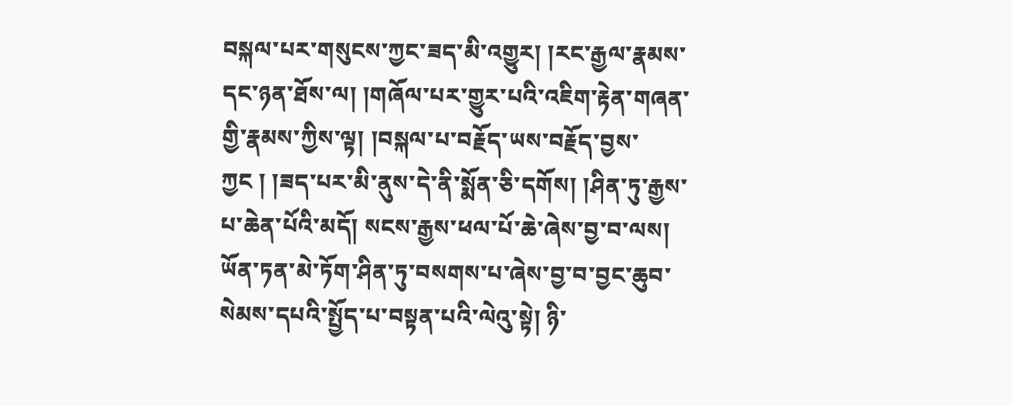བསྐལ་པར་གསུངས་ཀྱང་ཟད་མི་འགྱུར། །རང་རྒྱལ་རྣམས་དང་ཉན་ཐོས་ལ། །གཞོལ་པར་གྱུར་པའི་འཇིག་རྟེན་གཞན་གྱི་རྣམས་ཀྱིས་ལྟ། །བསྐལ་པ་བརྗོད་ཡས་བརྗོད་བྱས་ཀྱང ། །ཟད་པར་མི་ནུས་དེ་ནི་སྨོན་ཅི་དགོས། །ཤིན་ཏུ་རྒྱས་པ་ཆེན་པོའི་མདོ། སངས་རྒྱས་ཕལ་པོ་ཆེ་ཞེས་བྱ་བ་ལས། ཡོན་ཏན་མེ་ཏོག་ཤིན་ཏུ་བསགས་པ་ཞེས་བྱ་བ་བྱང་ཆུབ་སེམས་དཔའི་སྤྱོད་པ་བསྟན་པའི་ལེའུ་སྟེ། ཉི་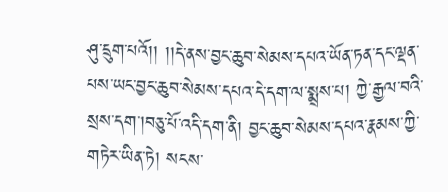ཤུ་དྲུག་པའོ།། །།དེ་ནས་བྱང་ཆུབ་སེམས་དཔའ་ཡོན་ཏན་དང་ལྡན་པས་ཡང་བྱང་ཆུབ་སེམས་དཔའ་དེ་དག་ལ་སྨྲས་པ། ཀྱེ་རྒྱལ་བའི་སྲས་དག་།བཅུ་པོ་འདི་དག་ནི། བྱང་ཆུབ་སེམས་དཔའ་རྣམས་ཀྱི་གཏེར་ཡིན་ཏེ། སངས་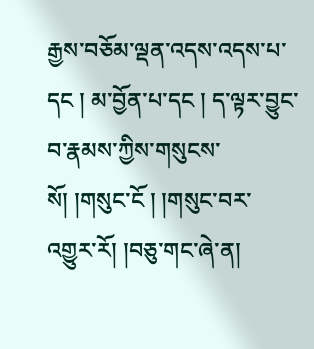རྒྱས་བཅོམ་ལྡན་འདས་འདས་པ་དང ། མ་བྱོན་པ་དང ། ད་ལྟར་བྱུང་བ་རྣམས་ཀྱིས་གསུངས་སོ། །གསུང་ངོ ། །གསུང་བར་འགྱུར་རོ། །བཅུ་གང་ཞེ་ན།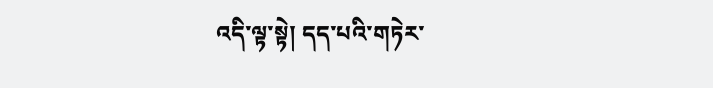འདི་ལྟ་སྟེ། དད་པའི་གཏེར་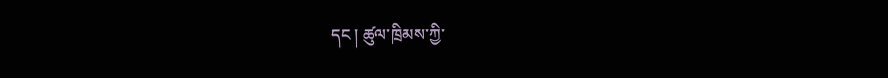དང ། ཚུལ་ཁྲིམས་ཀྱི་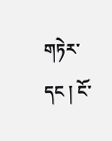གཏེར་དང ། ངོ་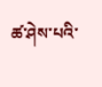ཚ་ཤེས་པའི་